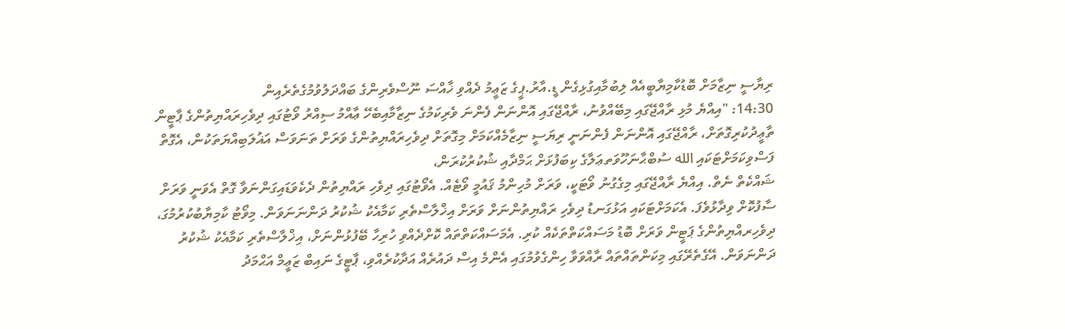ރިޔާސީ ނިޒާމަށް ބޮޑުކާމިޔާބީއެއް ލިބުމާއިގުޅިގެން ޑީ.އާރު.ޕީގެ ޒަޢީމު ދެއްވި ޚާއްސަ ނޫސްވެރިންގެ ބައްދަލުވުމުގެތެރެއިން
14:30: "އިއްޔެ މުޅި ރާއްޖޭގައި މިބޭއްވުނު، ރާއްޖޭގައި އޮންނަން ފެންނަ ވެރިކަމުގެ ނިޒާމާއިބެހޭ ޢާއްމު ސިއްރު ވޯޓުގައި ދިވެހިރައްޔިތުންގެ ޕާޓީން ތާޢީދުކުރިގޮތަށް، ރާއްޖޭގައި އޮންނަން ފެންނަނީ ރިޔަސީ ނިޒާމެއްކަމަށް މިގޮތަށް ދިވެހިރައްޔިތުންގެ ވަރަށް ތަނަވަސް އަޣުލަބިއްޔަތަކުން، އެގޮތް ފަސްވިކަމަށްޓަކައި الله ސުބްޙާނަހޫވަތޢަލާގެ ކިބަފުޅަށް ޙަމްދާއި ޝުކުރުކުރަން،
ޝައްކެތް ނެތް. އިއްޔެ ރާއްޖޭގައި މިގެގުނު ވޯޓަކީ، ވަރަށް މުހިންމު ޤައުމީ ވޯޓެއް. އެވޯޓުގައި ދިވެހި ރައްޔިތުން ދެކެވަޑައިގަންނަވާ ގޮތް އެވަނީ ވަރަށް ސާފުކޮށް ވިދާޅުވެފަ. އެކަމަށްޓަކައި އަޅުގަނޑު ދިވެހި ރައްޔިތުންނަށް ވަރަށް އިޚްލާސްތެރި ކަމާއެކު ޝުކުރު ދަންނަނަވަން. މިވޯޓު ކާމިޔާބުކުރުމުގަ، ދިވެހިރއްޔިތުންގެ ޕަޓީން ވަރަށް ބޮޑު މަސައްކަތްތަކެއް ކުރި. އެމަސައްކަތްތައް ކޮށްދެއްވި ހުރިހާ ބޭފުޅުންނަށް، އިޚްލާސްތެރި ކަމާއެކު ޝުކުރު ދަންނަވަން. އޭގެތެރޭގައި މިކަންތައްތައް ރާއްވަވާ ހިންގެވުމުގައި އެންމެ އިސް ދައުރެއް އަދާކުރެއްވި، ޕާޓީގެ ނައިބް ޒަޢީމް އަޙްމަދު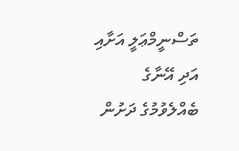ތަސްނީމްޢަލީ އަށާއި އަދި އޭނާގެ ބެއްލެވުމުގެ ދަށުން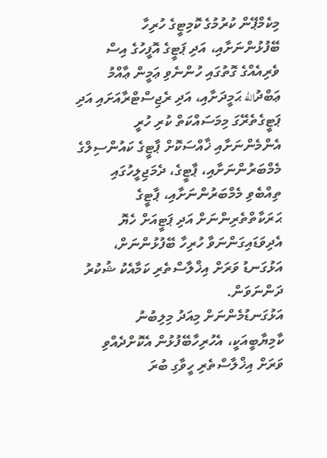މިކެމްޕޭން ކުރުމުގެ ކޮމިޓީގެ ހުރިހާ ބޭފުޅުންނަށާއި، އަދި ޕަޓީގެ އޮފީހުގެ އިސް ވެރިއެއްގެ ގޮތުގައި ހުންނެވި ޢަމީން ޢާއްމު ޢަބްދުالله ޙަމީދަށާއި، އަދި ރެޖިސްޓްރާއަށައި އަދި ޕަޓީގެތެރޭގަ މިމަސައްކަތް ކުރި ހުރީ އެންމެންނަށާއި ޚާއްސަކޮށް ޕާޓީގެ ކައުންސިލްގެ މެމްބަރުންނަށާއި، ޕާޓީގެ، ދެމަޖިލީހުގައި ތިއްބެވި މެމްބަރުންނަށާއި، ޕާޓީގެ ޙަރަކާތްތެރިންނަށް އަދި ޕަޓީއަށް ހެޔޮ އެދިވަޑައިގަންނަވާ ހުރިހާ ބޭފުޅުންނަށް، އަޅުގަނޑު ވަރަށް އިޚްލާސްތެރި ކަމާއެކު ޝުކުރު ދަންނަވަން.
އަޅުގަނޑުމެންނަށް މިއަދު މިލިބުނު ކާމިޔާބީއަކީ، އެހުރިހާބޭފުޅުން އެކޮށްދެއްވި ވަރަށް އިޚްލާސްތެރި ހީވާގި ބުރަ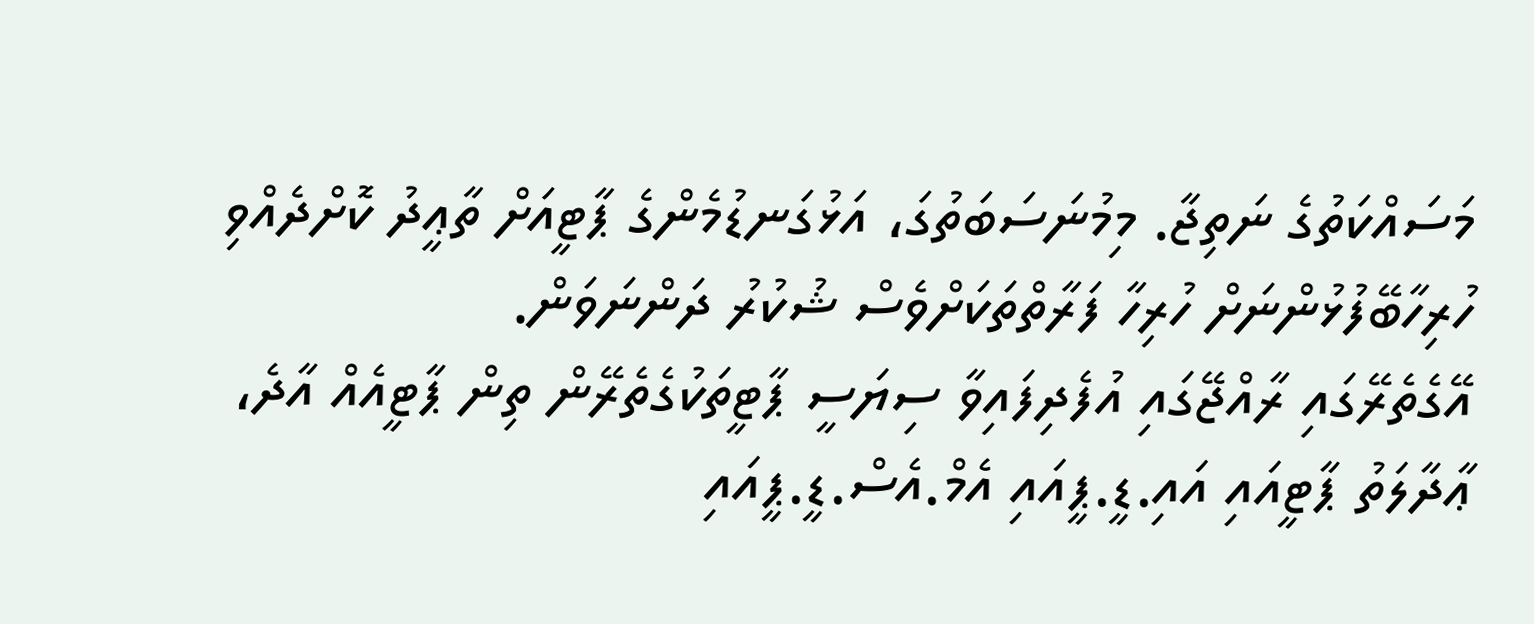މަސައްކަތުގެ ނަތިޖާ. މިމުނަސަބަތުގަ، އަޅުގަނޑުމެންގެ ޕާޓީއަށް ތާޢީދު ކޮށްދެއްވި ހުރިހާބޭފުޅުންނަށް ހުރިހާ ފަރާތްތަކަށްވެސް ޝުކުރު ދަންނަވަން.
އޭގެތެރޭގައި ރާއްޖޭގައި އުފެދިފައިވާ ސިޔަސީ ޕާޓީތަކުގެތެރޭން ތިން ޕާޓީއެއް އާދެ، ޢާދާލަތު ޕާޓީއައި އައި.ޑީ.ޕީއައި އެމް.އެސް.ޑީ.ޕީއައި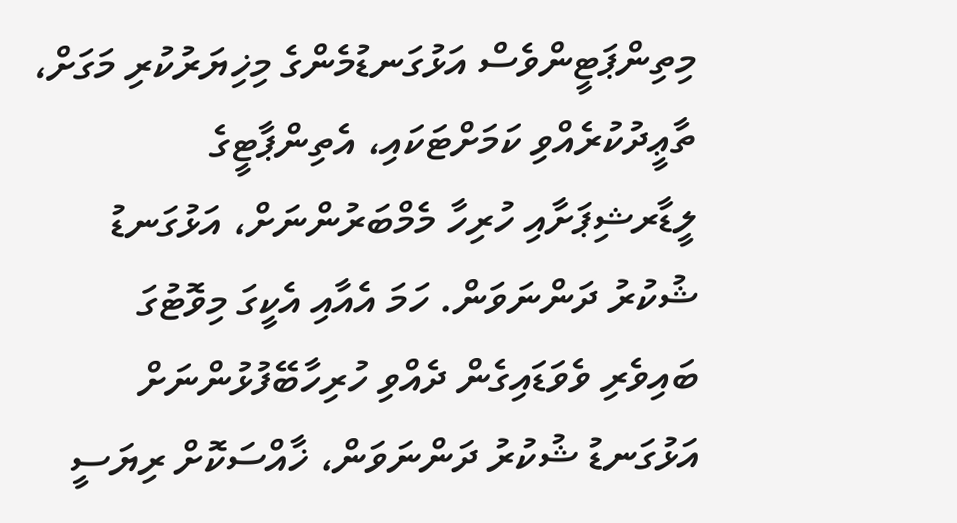މިތިންޕަޓީންވެސް އަޅުގަނޑުމެންގެ މިޚިޔަރުކުރި މަގަށް، ތާޢީދުކުރެއްވި ކަމަށްޓަކައި، އެތިންޕާޓީގެ ލީޑާރޝިޕަށާއި ހުރިހާ މެމްބަރުންނަށް، އަޅުގަނޑު ޝުކުރު ދަންނަވަން. ހަމަ އެއާއި އެކީގަ މިވޮޓުގަ ބައިވެރި ވެވަޑައިގެން ދެއްވި ހުރިހާބޭފުޅުންނަށް އަޅުގަނޑު ޝުކުރު ދަންނަވަން، ޚާއްސަކޮށް ރިޔަސީ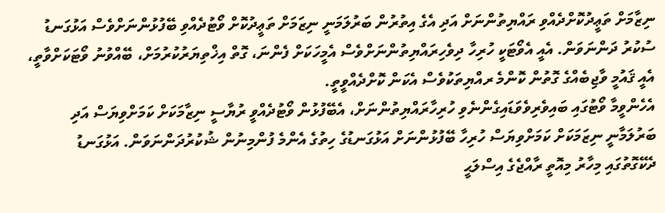ނިޒާމަށް ތަޢީދުކޮށްދެއްވި ރައްޔިތުންނަށް އަދި އެގެ އިތުރުން ބަރުލަމަނީ ނިޒަމަށް ތަޢީދުކޮށް ވޯޓުދެއްވި ބޭފުޅުންނަށްވެސް އަޅުގަނޑު ސުކުރު ދަންނަވަން. އެއީ އެވޯޓަކީ ހުރިހާ ދިވެހިރައްޔިތުންނަށްވެސް އެމީހަކަށް ފެންނަ، ގޮތް އިޚްތިޔަރުކުރުމަށް، ބޭއްވުނު ވޯޓަކަށްވާތީ، އެއީ ޤައުމީ ވާޖިބެއްގެ ގޮތުން ކޮންމެ ރއްޔިތަކުވެސް އެކަން ކޮށްދެއްވީތީ.
އެހެންވީމާ ވޯޓުގައި ބައިވެރިވެވަޑައިގެންނެވި ހުރިހާރައްޔިތުންނަށް، އެބޭފުޅުން ވޯޓުދެއްވީ ރުޔާސީ ނިޒާމަކަށް ކަމަށްވިޔަސް އަދި ބަރުލަމާނީ ނިޒަމަކަށް ކަމަށްވިޔަސް ހުރިހާ ބޭފުޅުންނަށް އަޅުގަނޑުގެ ހިތުގެ އެންމެ ފުންމިނުން ޝުކުރުދަންނަވަން. އަޅުގަނޑު ދެކޭގޮތުގައި މިހާރު މިއޮތީ ރާއްޖެގެ އިސްލަޙީ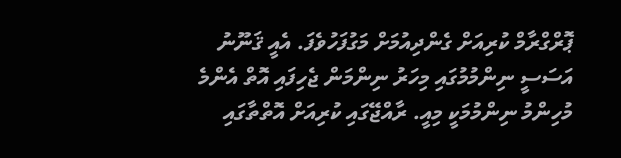ޕޮރްގްރާމް ކުރިއަށް ގެންދިއުމަށް މަގުފަހުވެފަ. އެއީ ޤަނޫނު އަސަސީ ނިންމުމުގައި މިހަރު ނިންމަން ޖެހިފައި އޮތް އެންމެ މުހިންމު ނިންމުމަކީ މިއީ. ރާއްޖޭގައި ކުރިއަށް އޮތްތާގައި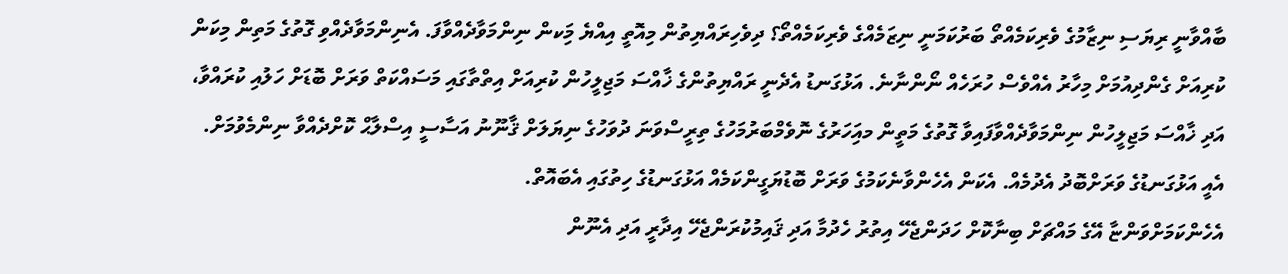ބާއްވާނީ ރިޔަސި ނިޒާމުގެ ވެރިކަމެއްތޯ ބަރުކަމަނީ ނިޒަމެއްގެ ވެރިކަމެއްތޯ؟ ދިވެހިރައްޔިތުން މިއޮތީ އިއްޔެ މިަކން ނިންމަވާދެއްވާފަ. އެނިންމަވާދެއްވި ގޮތުގެ މަތިން މިކަން ކުރިއަށް ގެންދިއުމަށް މިހާރު އެއްވެސް ހުރަހެއް ނޯންނާނެ. އަޅުގަނޑު އެދެނީ ރައްޔިތުންގެ ޚާއްސަ މަޖިލީހުން ކުރިއަށް އިތްތާގައި މަސައްކަތް ވަރަށް ބޮޑަށް ހަލުއި ކުރައްވާ، އަދި ޚާއްސަ މަޖިލީހުން ނިންމަވާދެއްވާފައިވާ ގޮތުގެ މަތީން މއިަހަރުގެ ނޮވެމްބަރުމަހުގެ ތިރީސްވަނަ ދުވަހުގެ ނިޔަލަށް ޤާނޫނު އަސާސީ އިސްލާޙް ކޮށްދެއްވާ ނިންމެވުމަށް. އެއީ އަޅުގަނޑުގެ ވަރަށްބޮދު އެދުމެއް. އެކަން އެހެންވާނެކަމުގެ ވަރަށް ބޮޑުޔަގީންކަމެއް އަޅުގަނޑުގެ ހިތުގައި އެބައޮތް.
އެހެންކަމަށްވަންޏާ އޭގެ މައްޗަށް ބިނާކޮށް ހަދަންޖެހޭ އިތުރު ހެދުމާ އަދި ޤައިމުކުރަންޖެހޭ އިދާރީ އަދި އެނޫން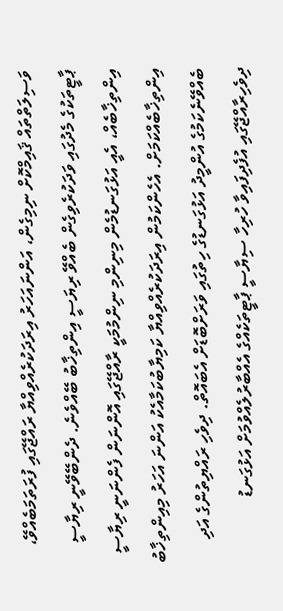ވަސިލަތްތައް ޤައިމްކޮށް ނިމިގެން، އަންނައަހަރު އިރަދަކުރެއްވިއްޔާ ރައްޖޭގައި ފުރަތަމަބެއްވޭ، ޕާޓީތަކުގެ މެދުގައި ވަދަކުރެވިގެން ބެއްވޭ ރިޔަސީ އިންތިޚާބު ބޭއްވެނެ. ދެންބޭވޭނީ ރިޔާސީ އިންތިޚާބެއް، އެއީ އަޅުގަނޑުމެން މިނިންމި ނިންމުމަކީ ރާއްޖޭގައި އޮންނަން ފެންނަނީ ރިޔާސީ އިންތިޚާބެއްކަމަށް. އެހެންކަމުން އިރަދަކުރެއްވިއްޔާ ކަމިޔާބުކަމާއެކު އަންނަ އަހަރު މިއިންތިޚާބު ބެއްވޭނެކަމުގެ އުންމީދު އަޅުގަނޑުގެ ހިތުގައި ވަރަށްބޮޑަށް އެބައޮތް. ދިވެހި ރައްޔިތުންގެ އަދި ދިވެހިރާއްޖޭގައި އުފެދިފައިވާ ހުރިހާ ސިޔާސީ ޕާޓީތަކެއްގެ އެއްބާރުލެއްވުމަށް އަޅުގަނޑު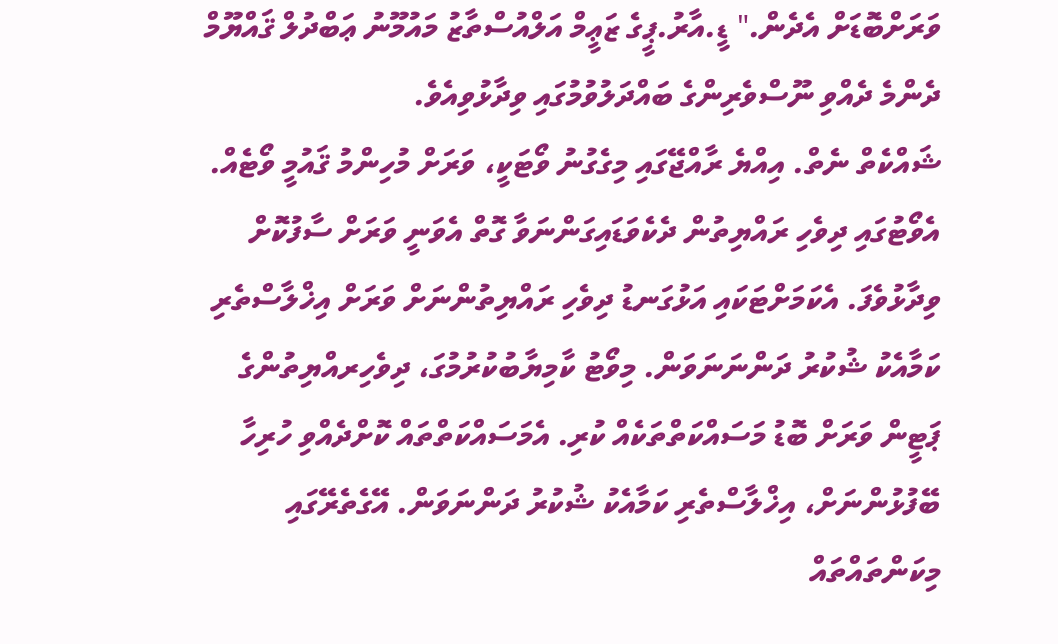ވަރަށްބޮޑަށް އެދެން." ޑީ.އާރު.ޕީގެ ޒަޢީމް އަލްއުސްތާޒު މައުމޫނު ޢަބްދުލް ޤައްޔޫމް ދެންމެ ދެއްވި ނޫސްވެރިންގެ ބައްދަލުވުމުގައި ވިދާޅުވިއެވެ.
ޝައްކެތް ނެތް. އިއްޔެ ރާއްޖޭގައި މިގެގުނު ވޯޓަކީ، ވަރަށް މުހިންމު ޤައުމީ ވޯޓެއް. އެވޯޓުގައި ދިވެހި ރައްޔިތުން ދެކެވަޑައިގަންނަވާ ގޮތް އެވަނީ ވަރަށް ސާފުކޮށް ވިދާޅުވެފަ. އެކަމަށްޓަކައި އަޅުގަނޑު ދިވެހި ރައްޔިތުންނަށް ވަރަށް އިޚްލާސްތެރި ކަމާއެކު ޝުކުރު ދަންނަނަވަން. މިވޯޓު ކާމިޔާބުކުރުމުގަ، ދިވެހިރއްޔިތުންގެ ޕަޓީން ވަރަށް ބޮޑު މަސައްކަތްތަކެއް ކުރި. އެމަސައްކަތްތައް ކޮށްދެއްވި ހުރިހާ ބޭފުޅުންނަށް، އިޚްލާސްތެރި ކަމާއެކު ޝުކުރު ދަންނަވަން. އޭގެތެރޭގައި މިކަންތައްތައް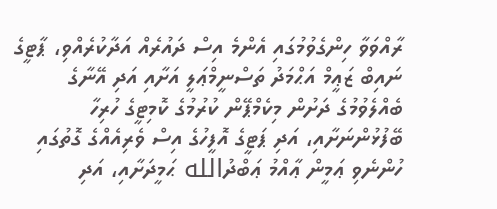ރާއްވަވާ ހިންގެވުމުގައި އެންމެ އިސް ދައުރެއް އަދާކުރެއްވި، ޕާޓީގެ ނައިބް ޒަޢީމް އަޙްމަދު ތަސްނީމްޢަލީ އަށާއި އަދި އޭނާގެ ބެއްލެވުމުގެ ދަށުން މިކެމްޕޭން ކުރުމުގެ ކޮމިޓީގެ ހުރިހާ ބޭފުޅުންނަށާއި، އަދި ޕަޓީގެ އޮފީހުގެ އިސް ވެރިއެއްގެ ގޮތުގައި ހުންނެވި ޢަމީން ޢާއްމު ޢަބްދުالله ޙަމީދަށާއި، އަދި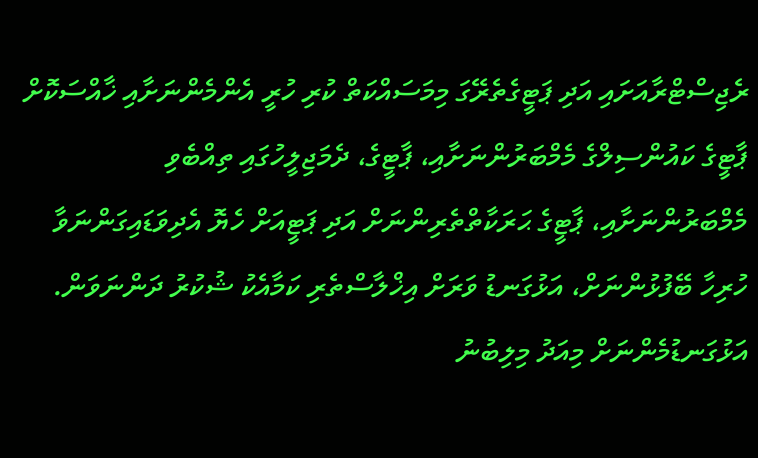ރެޖިސްޓްރާއަށައި އަދި ޕަޓީގެތެރޭގަ މިމަސައްކަތް ކުރި ހުރީ އެންމެންނަށާއި ޚާއްސަކޮށް ޕާޓީގެ ކައުންސިލްގެ މެމްބަރުންނަށާއި، ޕާޓީގެ، ދެމަޖިލީހުގައި ތިއްބެވި މެމްބަރުންނަށާއި، ޕާޓީގެ ޙަރަކާތްތެރިންނަށް އަދި ޕަޓީއަށް ހެޔޮ އެދިވަޑައިގަންނަވާ ހުރިހާ ބޭފުޅުންނަށް، އަޅުގަނޑު ވަރަށް އިޚްލާސްތެރި ކަމާއެކު ޝުކުރު ދަންނަވަން.
އަޅުގަނޑުމެންނަށް މިއަދު މިލިބުނު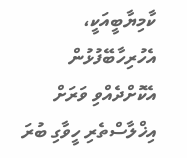ކާމިޔާބީއަކީ، އެހުރިހާބޭފުޅުން އެކޮށްދެއްވި ވަރަށް އިޚްލާސްތެރި ހީވާގި ބުރަ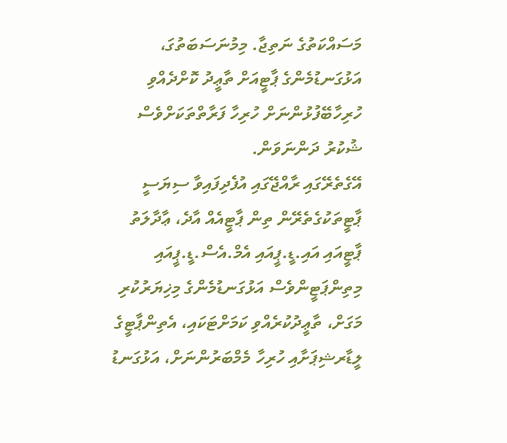މަސައްކަތުގެ ނަތިޖާ. މިމުނަސަބަތުގަ، އަޅުގަނޑުމެންގެ ޕާޓީއަށް ތާޢީދު ކޮށްދެއްވި ހުރިހާބޭފުޅުންނަށް ހުރިހާ ފަރާތްތަކަށްވެސް ޝުކުރު ދަންނަވަން.
އޭގެތެރޭގައި ރާއްޖޭގައި އުފެދިފައިވާ ސިޔަސީ ޕާޓީތަކުގެތެރޭން ތިން ޕާޓީއެއް އާދެ، ޢާދާލަތު ޕާޓީއައި އައި.ޑީ.ޕީއައި އެމް.އެސް.ޑީ.ޕީއައި މިތިންޕަޓީންވެސް އަޅުގަނޑުމެންގެ މިޚިޔަރުކުރި މަގަށް، ތާޢީދުކުރެއްވި ކަމަށްޓަކައި، އެތިންޕާޓީގެ ލީޑާރޝިޕަށާއި ހުރިހާ މެމްބަރުންނަށް، އަޅުގަނޑު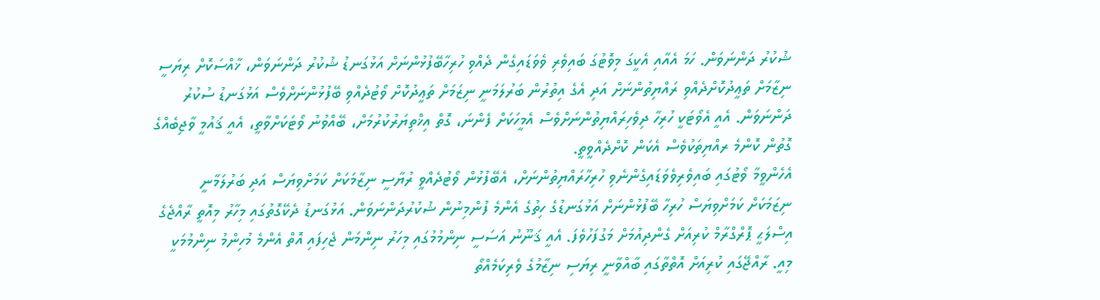ޝުކުރު ދަންނަވަން. ހަމަ އެއާއި އެކީގަ މިވޮޓުގަ ބައިވެރި ވެވަޑައިގެން ދެއްވި ހުރިހާބޭފުޅުންނަށް އަޅުގަނޑު ޝުކުރު ދަންނަވަން، ޚާއްސަކޮށް ރިޔަސީ ނިޒާމަށް ތަޢީދުކޮށްދެއްވި ރައްޔިތުންނަށް އަދި އެގެ އިތުރުން ބަރުލަމަނީ ނިޒަމަށް ތަޢީދުކޮށް ވޯޓުދެއްވި ބޭފުޅުންނަށްވެސް އަޅުގަނޑު ސުކުރު ދަންނަވަން. އެއީ އެވޯޓަކީ ހުރިހާ ދިވެހިރައްޔިތުންނަށްވެސް އެމީހަކަށް ފެންނަ، ގޮތް އިޚްތިޔަރުކުރުމަށް، ބޭއްވުނު ވޯޓަކަށްވާތީ، އެއީ ޤައުމީ ވާޖިބެއްގެ ގޮތުން ކޮންމެ ރއްޔިތަކުވެސް އެކަން ކޮށްދެއްވީތީ.
އެހެންވީމާ ވޯޓުގައި ބައިވެރިވެވަޑައިގެންނެވި ހުރިހާރައްޔިތުންނަށް، އެބޭފުޅުން ވޯޓުދެއްވީ ރުޔާސީ ނިޒާމަކަށް ކަމަށްވިޔަސް އަދި ބަރުލަމާނީ ނިޒަމަކަށް ކަމަށްވިޔަސް ހުރިހާ ބޭފުޅުންނަށް އަޅުގަނޑުގެ ހިތުގެ އެންމެ ފުންމިނުން ޝުކުރުދަންނަވަން. އަޅުގަނޑު ދެކޭގޮތުގައި މިހާރު މިއޮތީ ރާއްޖެގެ އިސްލަޙީ ޕޮރްގްރާމް ކުރިއަށް ގެންދިއުމަށް މަގުފަހުވެފަ. އެއީ ޤަނޫނު އަސަސީ ނިންމުމުގައި މިހަރު ނިންމަން ޖެހިފައި އޮތް އެންމެ މުހިންމު ނިންމުމަކީ މިއީ. ރާއްޖޭގައި ކުރިއަށް އޮތްތާގައި ބާއްވާނީ ރިޔަސި ނިޒާމުގެ ވެރިކަމެއްތޯ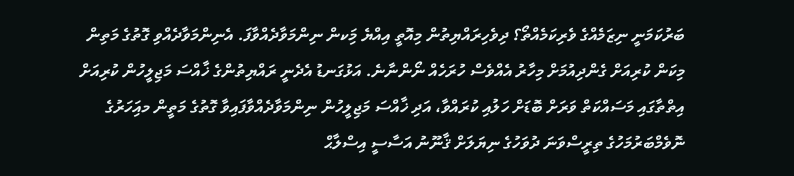ބަރުކަމަނީ ނިޒަމެއްގެ ވެރިކަމެއްތޯ؟ ދިވެހިރައްޔިތުން މިއޮތީ އިއްޔެ މިަކން ނިންމަވާދެއްވާފަ. އެނިންމަވާދެއްވި ގޮތުގެ މަތިން މިކަން ކުރިއަށް ގެންދިއުމަށް މިހާރު އެއްވެސް ހުރަހެއް ނޯންނާނެ. އަޅުގަނޑު އެދެނީ ރައްޔިތުންގެ ޚާއްސަ މަޖިލީހުން ކުރިއަށް އިތްތާގައި މަސައްކަތް ވަރަށް ބޮޑަށް ހަލުއި ކުރައްވާ، އަދި ޚާއްސަ މަޖިލީހުން ނިންމަވާދެއްވާފައިވާ ގޮތުގެ މަތީން މއިަހަރުގެ ނޮވެމްބަރުމަހުގެ ތިރީސްވަނަ ދުވަހުގެ ނިޔަލަށް ޤާނޫނު އަސާސީ އިސްލާޙް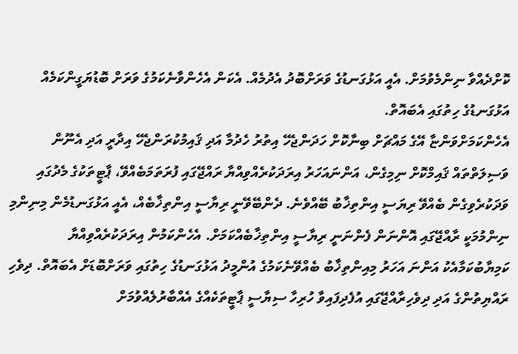ކޮށްދެއްވާ ނިންމެވުމަށް. އެއީ އަޅުގަނޑުގެ ވަރަށްބޮދު އެދުމެއް. އެކަން އެހެންވާނެކަމުގެ ވަރަށް ބޮޑުޔަގީންކަމެއް އަޅުގަނޑުގެ ހިތުގައި އެބައޮތް.
އެހެންކަމަށްވަންޏާ އޭގެ މައްޗަށް ބިނާކޮށް ހަދަންޖެހޭ އިތުރު ހެދުމާ އަދި ޤައިމުކުރަންޖެހޭ އިދާރީ އަދި އެނޫން ވަސިލަތްތައް ޤައިމްކޮށް ނިމިގެން، އަންނައަހަރު އިރަދަކުރެއްވިއްޔާ ރައްޖޭގައި ފުރަތަމަބެއްވޭ، ޕާޓީތަކުގެ މެދުގައި ވަދަކުރެވިގެން ބެއްވޭ ރިޔަސީ އިންތިޚާބު ބޭއްވެނެ. ދެންބޭވޭނީ ރިޔާސީ އިންތިޚާބެއް، އެއީ އަޅުގަނޑުމެން މިނިންމި ނިންމުމަކީ ރާއްޖޭގައި އޮންނަން ފެންނަނީ ރިޔާސީ އިންތިޚާބެއްކަމަށް. އެހެންކަމުން އިރަދަކުރެއްވިއްޔާ ކަމިޔާބުކަމާއެކު އަންނަ އަހަރު މިއިންތިޚާބު ބެއްވޭނެކަމުގެ އުންމީދު އަޅުގަނޑުގެ ހިތުގައި ވަރަށްބޮޑަށް އެބައޮތް. ދިވެހި ރައްޔިތުންގެ އަދި ދިވެހިރާއްޖޭގައި އުފެދިފައިވާ ހުރިހާ ސިޔާސީ ޕާޓީތަކެއްގެ އެއްބާރުލެއްވުމަށް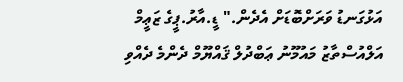އަޅުގަނޑު ވަރަށްބޮޑަށް އެދެން." ޑީ.އާރު.ޕީގެ ޒަޢީމް އަލްއުސްތާޒު މައުމޫނު ޢަބްދުލް ޤައްޔޫމް ދެންމެ ދެއްވި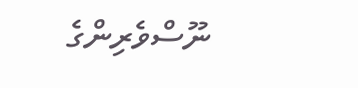ނޫސްވެރިންގެ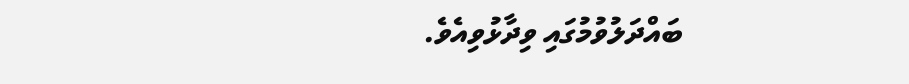ބައްދަލުވުމުގައި ވިދާޅުވިއެވެ.